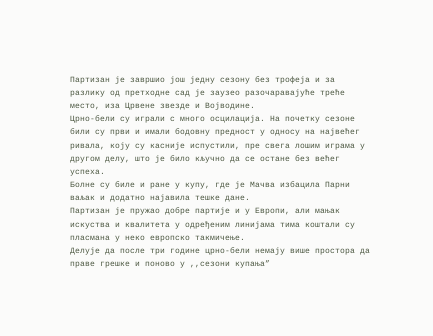Партизан је завршио још једну сезону без трофеја и за разлику од претходне сад је заузео разочаравајуће треће место, иза Црвене звезде и Војводине.
Црно-бели су играли с много осцилација. На почетку сезоне били су први и имали бодовну предност у односу на највећег ривала, коју су касније испустили, пре свега лошим играма у другом делу, што је било кључно да се остане без већег успеха.
Болне су биле и ране у купу, где је Мачва избацила Парни ваљак и додатно најавила тешке дане.
Партизан је пружао добре партије и у Европи, али мањак искуства и квалитета у одређеним линијама тима коштали су пласмана у неко европско такмичење.
Делује да после три године црно-бели немају више простора да праве грешке и поново у ,,сезони купања”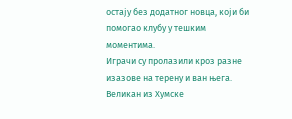остају без додатног новца, који би помогао клубу у тешким моментима.
Играчи су пролазили кроз разне изазове на терену и ван њега. Великан из Хумске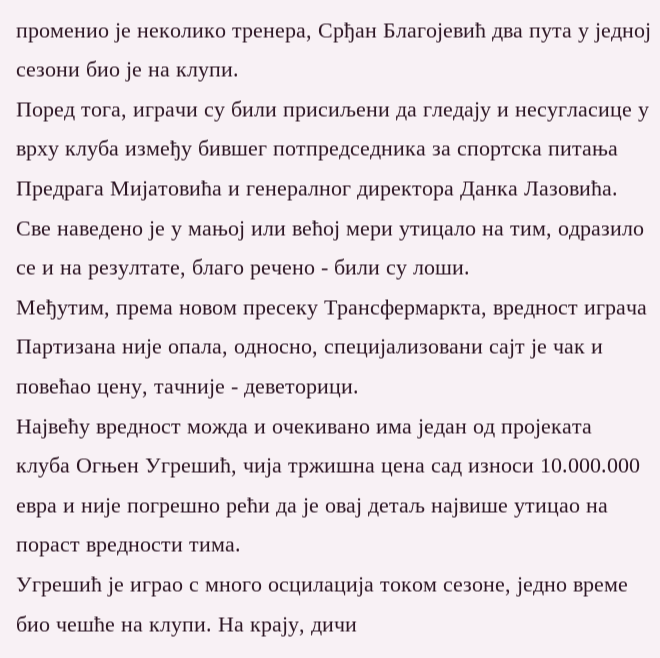променио је неколико тренера, Срђан Благојевић два пута у једној сезони био је на клупи.
Поред тога, играчи су били присиљени да гледају и несугласице у врху клуба између бившег потпредседника за спортска питања Предрага Мијатовића и генералног директора Данка Лазовића.
Све наведено је у мањој или већој мери утицало на тим, одразило се и на резултате, благо речено - били су лоши.
Међутим, према новом пресеку Трансфермаркта, вредност играча Партизана није опала, односно, специјализовани сајт је чак и повећао цену, тачније - деветорици.
Највећу вредност можда и очекивано има један од пројеката клуба Огњен Угрешић, чија тржишна цена сад износи 10.000.000 евра и није погрешно рећи да је овај детаљ највише утицао на пораст вредности тима.
Угрешић је играо с много осцилација током сезоне, једно време био чешће на клупи. На крају, дичи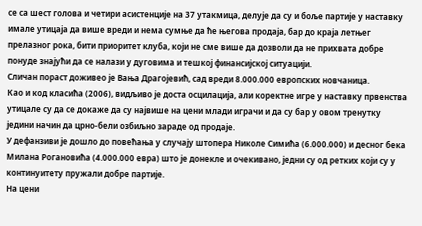се са шест голова и четири асистенције на 37 утакмица, делује да су и боље партије у наставку имале утицаја да више вреди и нема сумње да ће његова продаја, бар до краја летњег прелазног рока, бити приоритет клуба, који не сме више да дозволи да не прихвата добре понуде знајући да се налази у дуговима и тешкој финансијској ситуацији.
Сличан пораст доживео је Вања Драгојевић, сад вреди 8.000.000 европских новчаница.
Као и код класића (2006), видљиво је доста осцилација, али коректне игре у наставку првенства утицале су да се докаже да су највише на цени млади играчи и да су бар у овом тренутку једини начин да црно-бели озбиљно зараде од продаје.
У дефанзиви је дошло до повећања у случају штопера Николе Симића (6.000.000) и десног бека Милана Рогановића (4.000.000 евра) што је донекле и очекивано, једни су од ретких који су у континуитету пружали добре партије.
На цени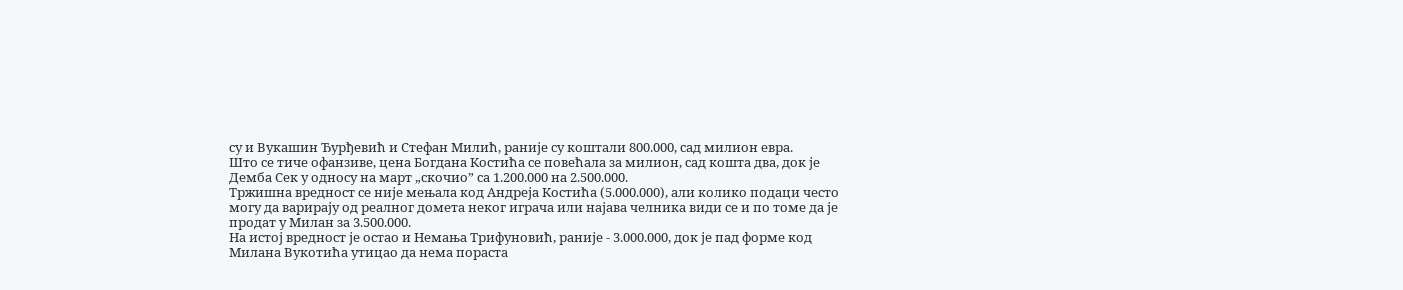су и Вукашин Ђурђевић и Стефан Милић, раније су коштали 800.000, сад милион евра.
Што се тиче офанзиве, цена Богдана Костића се повећала за милион, сад кошта два, док је Демба Сек у односу на март „скочио” са 1.200.000 на 2.500.000.
Тржишна вредност се није мењала код Андреја Костића (5.000.000), али колико подаци често могу да варирају од реалног домета неког играча или најава челника види се и по томе да је продат у Милан за 3.500.000.
На истој вредност је остао и Немања Трифуновић, раније - 3.000.000, док је пад форме код Милана Вукотића утицао да нема пораста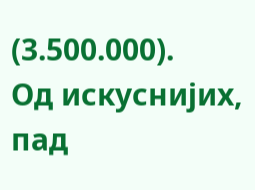(3.500.000).
Од искуснијих, пад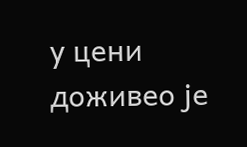у цени доживео је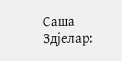Саша Здјелар: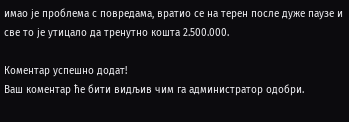имао је проблема с повредама, вратио се на терен после дуже паузе и све то је утицало да тренутно кошта 2.500.000.

Комeнтар успeшно додат!
Ваш комeнтар ћe бити видљив чим га администратор одобри.